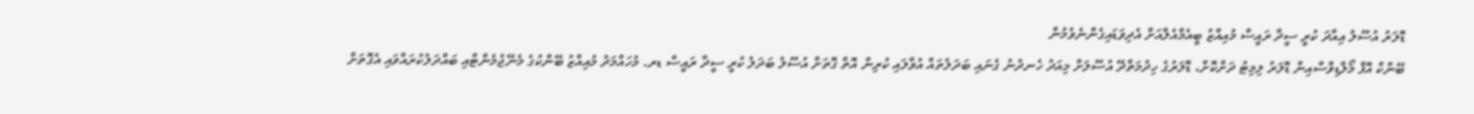ޑޮލަރު އުސޫލު އިއާދަ ކުރީ ސީދާ ރައީސް މުއިއްޒު ބީއެމްއެލްއަށް އެދިވަޑައިގެންނެވުމުން
ބޭންކް އޮފް މޯލްޑިވްސްއިން ޑޮލަރު ލިމިޓު ދަށްކޮށް، ޑޮލަރުގެ ހިދުމަތްދޭ އުސޫލަށް މިއަދު ހެނދުނު ގެނައި ބަދަލުތައް އުވާލައި ކުރިން އޮތް ގޮތަށް އުސޫލު ބަދަލު ކުރީ ސީދާ ރައީސް ޑރ. މުހައްމަދު މުއިއްޒު ބޭންކުގެ މެނޭޖުމެންޓާއި ބައްދަލުކުރައްވައި އެގޮތަށް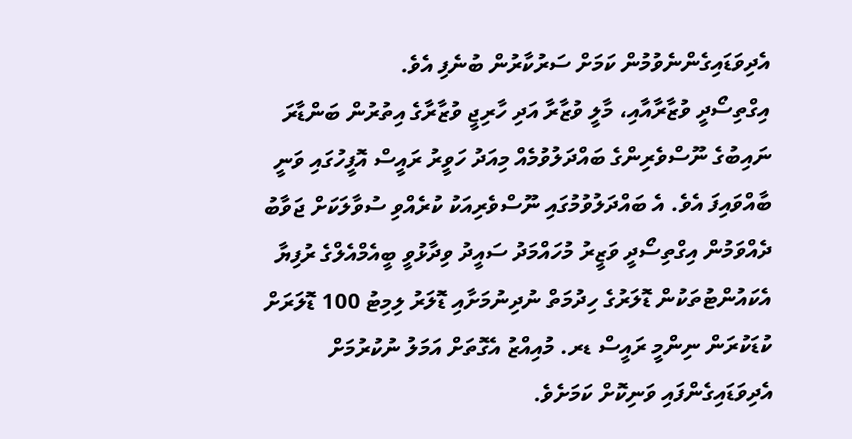އެދިވަޑައިގެންނެވުމުން ކަމަށް ސަރުކާރުން ބުނެފި އެވެ.
އިގްތިސޯދީ ވުޒާރާއާއި، މާލީ ވުޒާރާ އަދި ހާރިޖީ ވުޒާރާގެ އިތުރުން ބަންޑާރަ ނައިބުގެ ނޫސްވެރިންގެ ބައްދަލުވުމެއް މިއަދު ހަވީރު ރައީސް އޮފީހުގައި ވަނީ ބާއްވައިފަ އެވެ. އެ ބައްދަލުވުމުގައި ނޫސްވެރިއަކު ކުރެއްވި ސުވާލަކަށް ޖަވާބު ދެއްވަމުން އިގްތިސޯދީ ވަޒީރު މުހައްމަދު ސައީދު ވިދާޅުވީ ބީއެމްއެލްގެ ރުފިޔާ އެކައުންޓުތަކުން ޑޮލަރުގެ ހިދުމަތް ނުދިނުމަށާއި ޑޮލަރު ލިމިޓު 100 ޑޮލަރަށް ކުޑަކުރަން ނިންމީ ރައީސް ޑރ. މުއިއްޒު އެގޮތަށް އަމަލު ނުކުރުމަށް އެދިވަޑައިގެންފައި ވަނިކޮށް ކަމަށެވެ.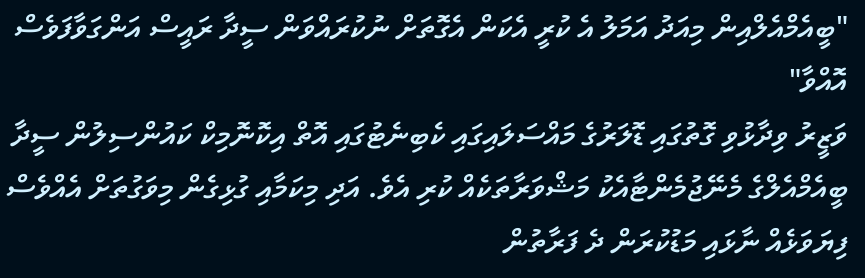"ބީއެމްއެލްއިން މިއަދު އަމަލު އެ ކުރީ އެކަން އެގޮތަށް ނުކުރައްވަން ސީދާ ރައީސް އަންގަވާފަވެސް އޮއްވާ"
ވަޒީރު ވިދާޅުވި ގޮތުގައި ޑޮލަރުގެ މައްސަލައިގައި ކެބިނެޓުގައި އޮތް އިކޮނޮމިކް ކައުންސިލުން ސީދާ ބީއެމްއެލްގެ މެނޭޖުމެންޓާއެކު މަޝްވަރާތަކެއް ކުރި އެވެ. އަދި މިކަމާއި ގުޅިގެން މިވަގުތަށް އެއްވެސް ފިޔަވަޅެއް ނާޅައި މަޑުކުރަން ދެ ފަރާތުން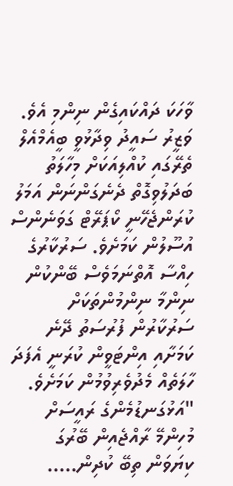ވާހަކަ ދައްކައިގެން ނިންމި އެވެ.
ވަޒީރު ސައީދު ވިދާޅުވީ ބީއެމްއެލް ތެރޭގައި ކުއްލިއަކަށް މިހާލަތު ބަދަލުވިގޮތް ދެނެގަންނަން އަމަލު ކުރަންޖެހޭނީ ކޯޕަރޭޓް ގަވަނެންސް އުސޫލުން ކަމަށެވެ. ސަރުކާރުގެ ހިއްސާ އޮތްނަމަވެސް ބޭންކުން ނިންމާ ނިންމުންތަކަށް ސަރުކާރުން ފުރުސަތު ދޭނެ ކަމަށާއި އިންޓަވީން ކުރަނީ އެފަދަ ހާލަތެއް މެދުވެރިވުމުން ކަމަށެވެ.
"އަޅުގަނޑުމެންގެ ރައީސަށް މުހިންމޭ ރާއްޖެއިން ބޭރުގަ ކިޔަވަން ތިބޭ ކުދިން.....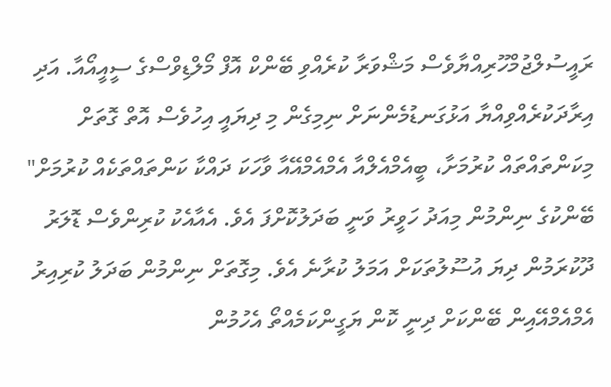ރައީސުލްޖުމްހޫރިއްޔާވެސް މަޝްވަރާ ކުރެއްވި ބޭންކް އޮފް މޯލްޑިވްސްގެ ސީއީއޯއާ. އަދި އިރާދަކުރެއްވިއްޔާ އަޅުގަނޑުމެންނަށް ނިމިގެން މި ދިޔައީ އިހުވެސް އޮތް ގޮތަށް މިކަންތައްތައް ކުރުމަށާ، ބީއެމްއެލްއާ އެމްއެމްއޭއާ ވާހަކަ ދައްކާ ކަންތައްތަކެއް ކުރުމަށް"
ބޭންކުގެ ނިންމުން މިއަދު ހަވީރު ވަނީ ބަދަލުކޮށްފަ އެވެ. އެއާއެކު ކުރިންވެސް ޑޮލަރު ދޫކުރަމުން ދިޔަ އުސޫލުތަކަށް އަމަލު ކުރާނެ އެވެ. މިގޮތަށް ނިންމުން ބަދަލު ކުރިއިރު އެމްއެމްއޭއިން ބޭންކަށް ދިނީ ކޮން ޔަގީންކަމެއްތޯ އެހުމުން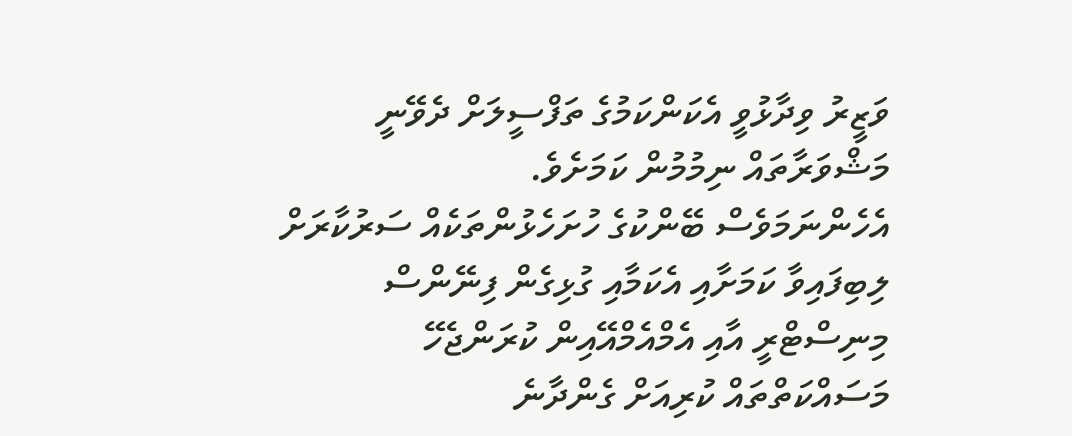ވަޒީރު ވިދާޅުވީ އެކަންކަމުގެ ތަފްސީލަށް ދެވޭނީ މަޝްވަރާތައް ނިމުމުން ކަމަށެވެ.
އެހެންނަމަވެސް ބޭންކުގެ ހުށަހެޅުންތަކެއް ސަރުކާރަށް ލިބިފައިވާ ކަމަށާއި އެކަމާއި ގުޅިގެން ފިނޭންސް މިނިސްޓްރީ އާއި އެމްއެމްއޭއިން ކުރަންޖެހޭ މަސައްކަތްތައް ކުރިއަށް ގެންދާނެ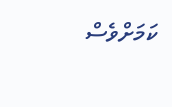ކަމަށްވެސް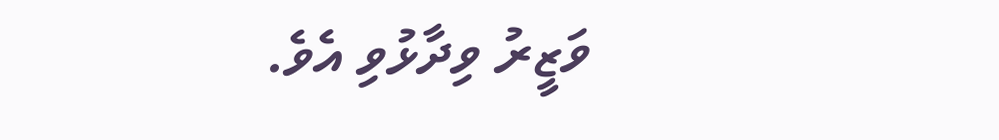ވަޒީރު ވިދާޅުވި އެވެ.